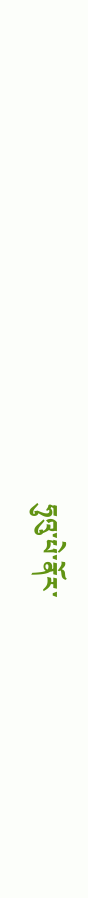ཧུའུ་པེ་ནོར་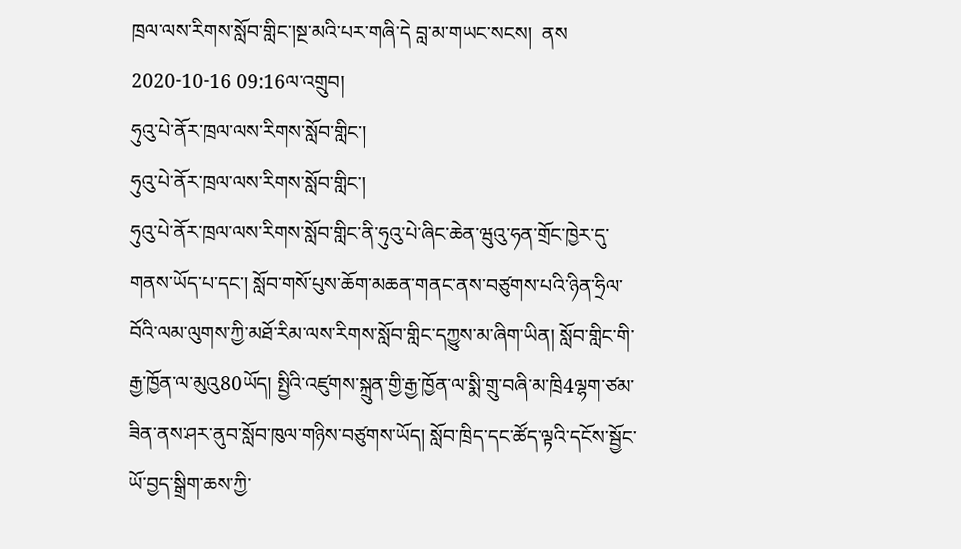ཁྲལ་ལས་རིགས་སློབ་གླིང་།སྔ་མའི་པར་གཞི་དེ བླ་མ་གཡང་སངས།  ནས 2020-10-16 09:16ལ་འགྲུབ།
ཧུའུ་པེ་ནོར་ཁྲལ་ལས་རིགས་སློབ་གླིང་།
ཧུའུ་པེ་ནོར་ཁྲལ་ལས་རིགས་སློབ་གླིང་།
ཧུའུ་པེ་ནོར་ཁྲལ་ལས་རིགས་སློབ་གླིང་ནི་ཧུའུ་པེ་ཞིང་ཆེན་ཝུའུ་ཧན་གྲོང་ཁྱེར་དུ་གནས་ཡོད་པ་དང་། སློབ་གསོ་པུས་ཆོག་མཆན་གནང་ནས་བཙུགས་པའི་ཉིན་ཧྲིལ་བོའི་ལམ་ལུགས་ཀྱི་མཐོ་རིམ་ལས་རིགས་སློབ་གླིང་དཀྱུས་མ་ཞིག་ཡིན། སློབ་གླིང་གི་རྒྱ་ཁྱོན་ལ་མུའུ80ཡོད། སྤྱིའི་འཛུགས་སྐྲུན་གྱི་རྒྱ་ཁྱོན་ལ་སྨི་གྲུ་བཞི་མ་ཁྲི4ལྷག་ཙམ་ཟིན་ནས་ཤར་ནུབ་སློབ་ཁུལ་གཉིས་བཙུགས་ཡོད། སློབ་ཁྲིད་དང་ཚོད་ལྟའི་དངོས་སྦྱོང་ཡོ་བྱད་སྒྲིག་ཆས་ཀྱི་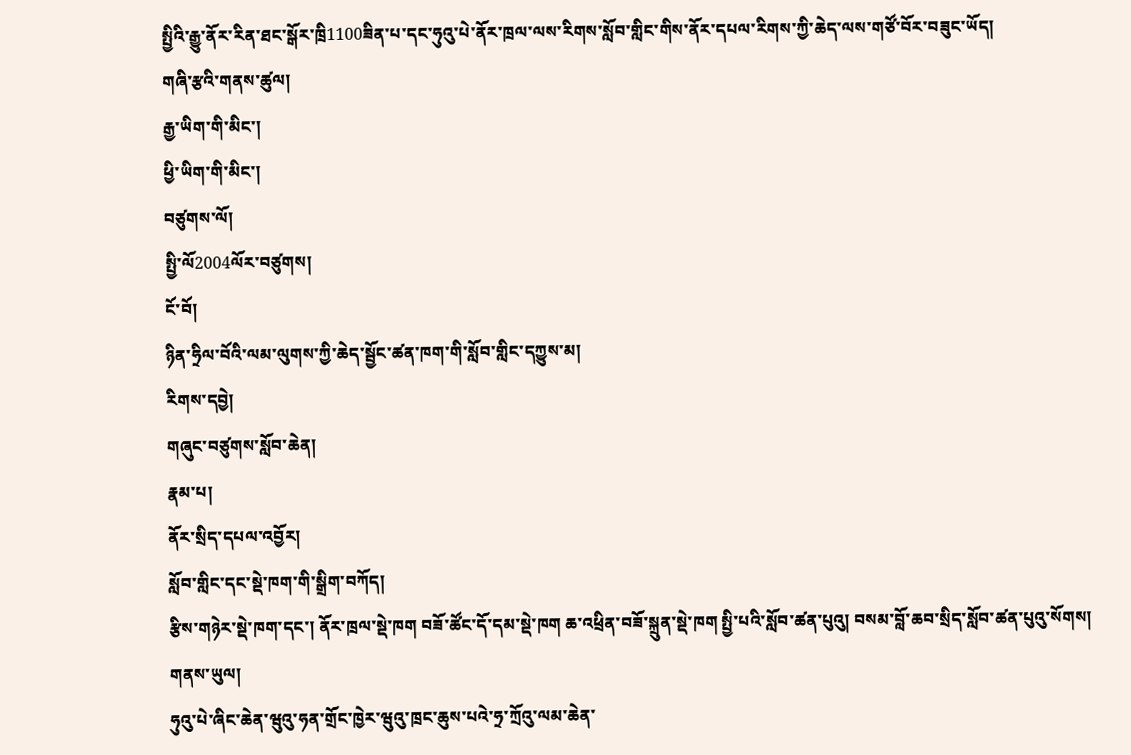སྤྱིའི་རྒྱུ་ནོར་རིན་ཐང་སྒོར་ཁྲི1100ཟིན་པ་དང་ཧུའུ་པེ་ནོར་ཁྲལ་ལས་རིགས་སློབ་གླིང་གིས་ནོར་དཔལ་རིགས་ཀྱི་ཆེད་ལས་གཙོ་བོར་བཟུང་ཡོད།
གཞི་རྩའི་གནས་ཚུལ།
རྒྱ་ཡིག་གི་མིང་།
ཕྱི་ཡིག་གི་མིང་།
བཙུགས་ལོ།
སྤྱི་ལོ2004ལོར་བཙུགས།
ངོ་བོ།
ཉིན་ཧྲིལ་བོའི་ལམ་ལུགས་ཀྱི་ཆེད་སྦྱོང་ཚན་ཁག་གི་སློབ་གླིང་དཀྱུས་མ།
རིགས་དབྱེ།
གཞུང་བཙུགས་སློབ་ཆེན།
རྣམ་པ།
ནོར་སྲིད་དཔལ་འབྱོར།
སློབ་གླིང་དང་སྡེ་ཁག་གི་སྒྲིག་བཀོད།
རྩིས་གཉེར་སྡེ་ཁག་དང་། ནོར་ཁྲལ་སྡེ་ཁག བཟོ་ཚོང་དོ་དམ་སྡེ་ཁག ཆ་འཕྲིན་བཟོ་སྐྲུན་སྡེ་ཁག སྤྱི་པའི་སློབ་ཚན་པུའུ། བསམ་བློ་ཆབ་སྲིད་སློབ་ཚན་པུའུ་སོགས།
གནས་ཡུལ།
ཧུའུ་པེ་ཞིང་ཆེན་ཝུའུ་ཧན་གྲོང་ཁྱེར་ཝུའུ་ཁྲང་ཆུས་པའེ་ཧྲ་ཀྲོའུ་ལམ་ཆེན་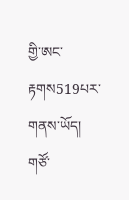གྱི་ཨང་རྟགས519པར་གནས་ཡོད།
གཙོ་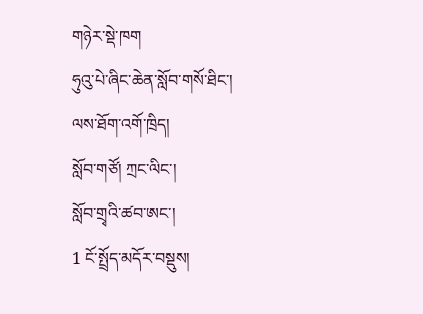གཉེར་སྡེ་ཁག
ཧུའུ་པེ་ཞིང་ཆེན་སློབ་གསོ་ཐིང་།
ལས་ཐོག་འགོ་ཁྲིད།
སློབ་གཙོ། ཀྲང་ལིང་།
སློབ་གྲྭའི་ཚབ་ཨང་།
1 ངོ་སྤྲོད་མདོར་བསྡུས།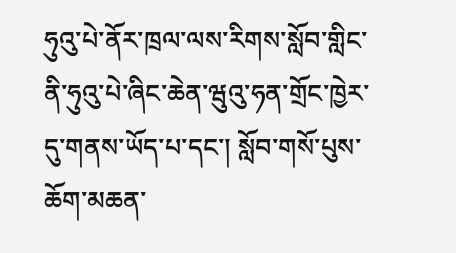ཧུའུ་པེ་ནོར་ཁྲལ་ལས་རིགས་སློབ་གླིང་ནི་ཧུའུ་པེ་ཞིང་ཆེན་ཝུའུ་ཧན་གྲོང་ཁྱེར་དུ་གནས་ཡོད་པ་དང་། སློབ་གསོ་པུས་ཆོག་མཆན་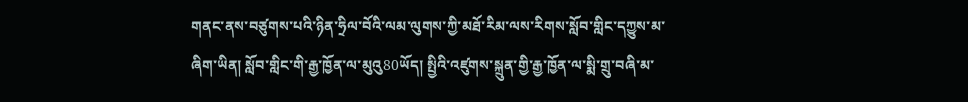གནང་ནས་བཙུགས་པའི་ཉིན་ཧྲིལ་བོའི་ལམ་ལུགས་ཀྱི་མཐོ་རིམ་ལས་རིགས་སློབ་གླིང་དཀྱུས་མ་ཞིག་ཡིན། སློབ་གླིང་གི་རྒྱ་ཁྱོན་ལ་མུའུ80ཡོད། སྤྱིའི་འཛུགས་སྐྲུན་གྱི་རྒྱ་ཁྱོན་ལ་སྨི་གྲུ་བཞི་མ་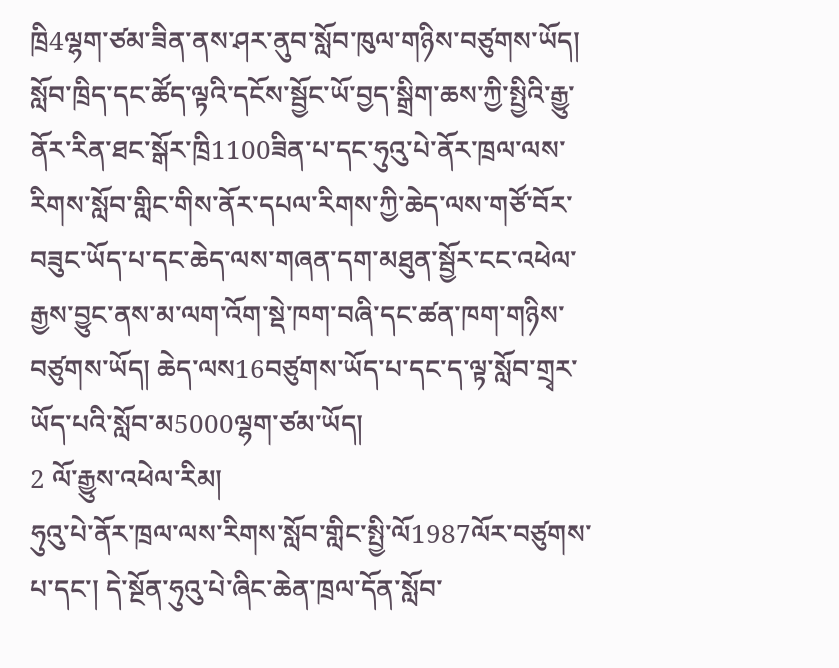ཁྲི4ལྷག་ཙམ་ཟིན་ནས་ཤར་ནུབ་སློབ་ཁུལ་གཉིས་བཙུགས་ཡོད། སློབ་ཁྲིད་དང་ཚོད་ལྟའི་དངོས་སྦྱོང་ཡོ་བྱད་སྒྲིག་ཆས་ཀྱི་སྤྱིའི་རྒྱུ་ནོར་རིན་ཐང་སྒོར་ཁྲི1100ཟིན་པ་དང་ཧུའུ་པེ་ནོར་ཁྲལ་ལས་རིགས་སློབ་གླིང་གིས་ནོར་དཔལ་རིགས་ཀྱི་ཆེད་ལས་གཙོ་བོར་བཟུང་ཡོད་པ་དང་ཆེད་ལས་གཞན་དག་མཐུན་སྦྱོར་ངང་འཕེལ་རྒྱས་བྱུང་ནས་མ་ལག་འོག་སྡེ་ཁག་བཞི་དང་ཚན་ཁག་གཉིས་བཙུགས་ཡོད། ཆེད་ལས16བཙུགས་ཡོད་པ་དང་ད་ལྟ་སློབ་གྲྭར་ཡོད་པའི་སློབ་མ5000ལྷག་ཙམ་ཡོད།
2 ལོ་རྒྱུས་འཕེལ་རིམ།
ཧུའུ་པེ་ནོར་ཁྲལ་ལས་རིགས་སློབ་གླིང་སྤྱི་ལོ1987ལོར་བཙུགས་པ་དང་། དེ་སྔོན་ཧུའུ་པེ་ཞིང་ཆེན་ཁྲལ་དོན་སློབ་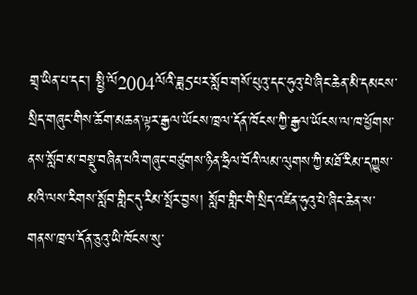གྲྭ་ཡིན་པ་དང་། སྤྱི་ལོ2004ལོའི་ཟླ5པར་སློབ་གསོ་པུའུ་དང་ཧུའུ་པེ་ཞིང་ཆེན་མི་དམངས་སྲིད་གཞུང་གིས་ཆོག་མཆན་ལྟར་རྒྱལ་ཡོངས་ཁྲལ་དོན་ཁོངས་ཀྱི་རྒྱལ་ཡོངས་ལ་ཁ་ཕྱོགས་ནས་སློབ་མ་བསྡུ་བཞིན་པའི་གཞུང་བཙུགས་ཉིན་ཧྲིལ་བོའི་ལམ་ལུགས་ཀྱི་མཐོ་རིམ་དཀྱུས་མའི་ལས་རིགས་སློབ་གླིང་དུ་རིམ་སྤོར་བྱས། སློབ་གླིང་གི་སྲིད་འཛིན་ཧུའུ་པེ་ཞིང་ཆེན་ས་གནས་ཁྲལ་དོན་ཅུའུ་ཡི་ཁོངས་སུ་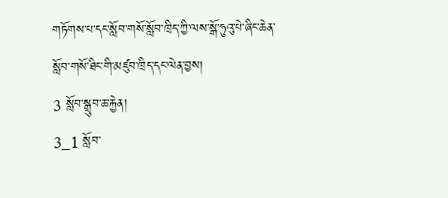གཏོགས་པ་དང་སློབ་གསོ་སློབ་ཁྲིད་ཀྱི་ལས་སྒོ་ཧུའུ་པེ་ཞིང་ཆེན་སློབ་གསོ་ཐིང་གི་མཛུབ་ཁྲིད་དང་ལེན་བྱས།
3 སློབ་སྒྲུབ་ཆ་རྐྱེན།
3_1 སློབ་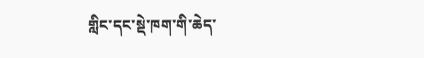གླིང་དང་སྡེ་ཁག་གི་ཆེད་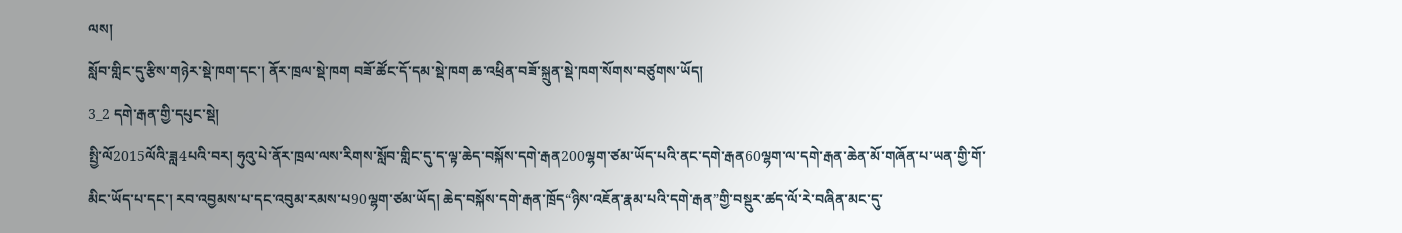ལས།
སློབ་གླིང་དུ་རྩིས་གཉེར་སྡེ་ཁག་དང་། ནོར་ཁྲལ་སྡེ་ཁག བཟོ་ཚོང་དོ་དམ་སྡེ་ཁག ཆ་འཕྲིན་བཟོ་སྐྲུན་སྡེ་ཁག་སོགས་བཙུགས་ཡོད།
3_2 དགེ་རྒན་གྱི་དཔུང་སྡེ།
སྤྱི་ལོ2015ལོའི་ཟླ4པའི་བར། ཧུའུ་པེ་ནོར་ཁྲལ་ལས་རིགས་སློབ་གླིང་དུ་ད་ལྟ་ཆེད་བསྐོས་དགེ་རྒན200ལྷག་ཙམ་ཡོད་པའི་ནང་དགེ་རྒན60ལྷག་ལ་དགེ་རྒན་ཆེན་མོ་གཞོན་པ་ཡན་གྱི་གོ་མིང་ཡོད་པ་དང་། རབ་འབྱམས་པ་དང་འབུམ་རམས་པ90ལྷག་ཙམ་ཡོད། ཆེད་བསྐོས་དགེ་རྒན་ཁྲོད“ཉིས་འཇོན་རྣམ་པའི་དགེ་རྒན”གྱི་བསྡུར་ཚད་ལོ་རེ་བཞིན་མང་དུ་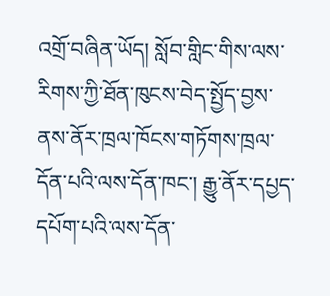འགྲོ་བཞིན་ཡོད། སློབ་གླིང་གིས་ལས་རིགས་ཀྱི་ཐོན་ཁུངས་བེད་སྤྱོད་བྱས་ནས་ནོར་ཁྲལ་ཁོངས་གཏོགས་ཁྲལ་དོན་པའི་ལས་དོན་ཁང་། རྒྱུ་ནོར་དཔྱད་དཔོག་པའི་ལས་དོན་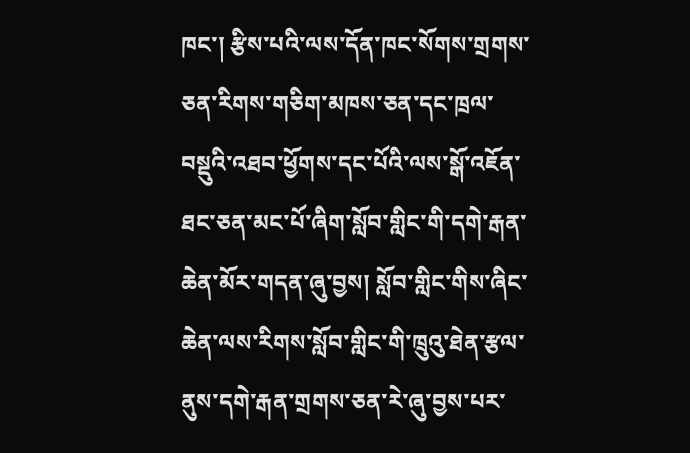ཁང་། རྩིས་པའི་ལས་དོན་ཁང་སོགས་གྲགས་ཅན་རིགས་གཅིག་མཁས་ཅན་དང་ཁྲལ་བསྡུའི་འཐབ་ཕྱོགས་དང་པོའི་ལས་སྒོ་འཇོན་ཐང་ཅན་མང་པོ་ཞིག་སློབ་གླིང་གི་དགེ་རྒན་ཆེན་མོར་གདན་ཞུ་བྱས། སློབ་གླིང་གིས་ཞིང་ཆེན་ལས་རིགས་སློབ་གླིང་གི་ཁྲུའུ་ཐེན་རྩལ་ནུས་དགེ་རྒན་གྲགས་ཅན་རེ་ཞུ་བྱས་པར་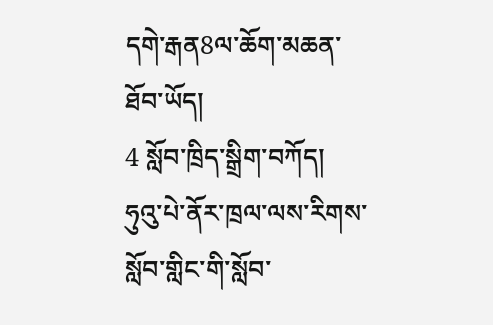དགེ་རྒན8ལ་ཆོག་མཆན་ཐོབ་ཡོད།
4 སློབ་ཁྲིད་སྒྲིག་བཀོད།
ཧུའུ་པེ་ནོར་ཁྲལ་ལས་རིགས་སློབ་གླིང་གི་སློབ་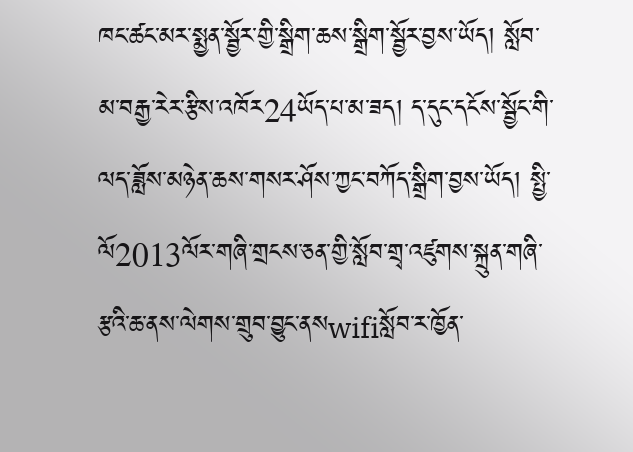ཁང་ཚང་མར་སྨྱན་སྦྱོར་གྱི་སྒྲིག་ཆས་སྒྲིག་སྦྱོར་བྱས་ཡོད། སློབ་མ་བརྒྱ་རེར་རྩིས་འཁོར24ཡོད་པ་མ་ཟད། ད་དུང་དངོས་སྦྱོང་གི་ལད་ཟློས་མཉེན་ཆས་གསར་ཤོས་ཀྱང་བཀོད་སྒྲིག་བྱས་ཡོད། སྤྱི་ལོ2013ལོར་གཞི་གྲངས་ཅན་གྱི་སློབ་གྲྭ་འཛུགས་སྐྲུན་གཞི་རྩའི་ཆ་ནས་ལེགས་གྲུབ་བྱུང་ནསwifiསློབ་ར་ཁྱོན་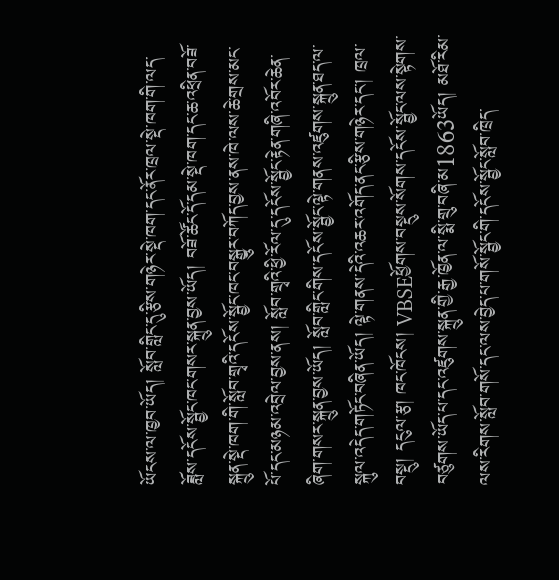ཡོངས་ལ་ཁྱབ་ཡོད། སློབ་གླིང་དུ་རྩིས་གཉེར་སྡེ་ཁག་དང་ནོར་ཁྲལ་སྡེ་ཁག་གི་ལད་ཟློས་དངོས་སྦྱོང་ཁང་གསར་སྐྲུན་བྱས་ཡོད། བཟོ་ཚོང་དོ་དམ་སྡེ་ཁག་དང་ཆ་འཕྲིན་བཟོ་སྐྲུན་སྡེ་ཁག་གི་སློབ་གྲྭའི་དངོས་སྦྱོང་ཁང་བསྒྱུར་བཀོད་བྱས་ནས་ཁེ་ལས་ཆེ་གྲས་མང་པོ་དང་མཉམ་འབྲེལ་བྱས་ནས། སློབ་གྲྭའི་ཕྱི་རོལ་དུ་དངོས་སྦྱོང་རྟེན་གཞི་འབོར་ཆེན་ཞིག་གསར་སྐྲུན་བྱས་ཡོད། སློབ་གླིང་གིས་དངོས་སྦྱོང་ལྟེ་གནས་འཛུགས་སྐྲུན་ཐད་ལ་སྐུལ་འདེད་གཏོང་བཞིན་ཡོད། ལྟེ་གནས་དེའི་འཆར་འགོད་ནང་རྩིས་གཉེར་དང་། ཁྲལ་བསྡུ། དངུལ་རྩ། ཁང་ཁོངས། VBSEཕྱོགས་བསྡུས་སོགས་དངོས་སྦྱོང་ལས་སྟེགས་བཙུགས་ཡོད་པ་དང་འཛུགས་སྐྲུན་གྱི་རྒྱ་ཁྱོན་ལ་སྨི་གྲུ་བཞི་མ1863ཡོད། མཐོ་རིམ་ལས་རིགས་སློབ་གསོ་དང་ལས་བྱེད་པ་གསོ་སྦྱོང་གི་དངོས་སྦྱོང་སློབ་ཁྲིད་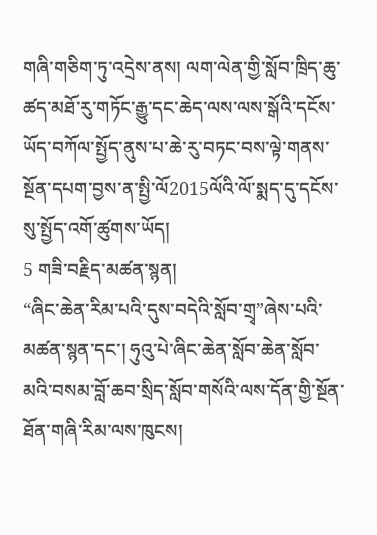གཞི་གཅིག་ཏུ་འདྲེས་ནས། ལག་ལེན་གྱི་སློབ་ཁྲིད་ཆུ་ཚད་མཐོ་རུ་གཏོང་རྒྱུ་དང་ཆེད་ལས་ལས་སྒོའི་དངོས་ཡོད་བཀོལ་སྤྱོད་ནུས་པ་ཆེ་རུ་བཏང་བས་ལྟེ་གནས་སྔོན་དཔག་བྱས་ན་སྤྱི་ལོ2015ལོའི་ལོ་སྨད་དུ་དངོས་སུ་སྤྱོད་འགོ་ཚུགས་ཡོད།
5 གཟི་བརྗིད་མཚན་སྙན།
“ཞིང་ཆེན་རིམ་པའི་དུས་བདེའི་སློབ་གྲྭ”ཞེས་པའི་མཚན་སྙན་དང་། ཧུའུ་པེ་ཞིང་ཆེན་སློབ་ཆེན་སློབ་མའི་བསམ་བློ་ཆབ་སྲིད་སློབ་གསོའི་ལས་དོན་གྱི་སྔོན་ཐོན་གཞི་རིམ་ལས་ཁུངས།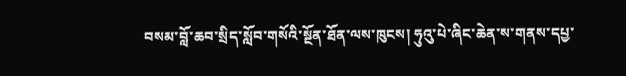བསམ་བློ་ཆབ་སྲིད་སློབ་གསོའི་སྔོན་ཐོན་ལས་ཁུངས། ཧུའུ་པེ་ཞིང་ཆེན་ས་གནས་དཔྱ་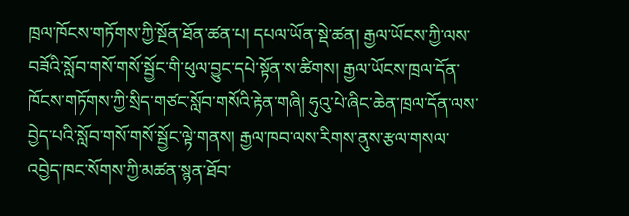ཁྲལ་ཁོངས་གཏོགས་ཀྱི་སྔོན་ཐོན་ཚན་པ། དཔལ་ཡོན་སྡེ་ཚན། རྒྱལ་ཡོངས་ཀྱི་ལས་བཟོའི་སློབ་གསོ་གསོ་སྦྱོང་གི་ཕུལ་བྱུང་དཔེ་སྟོན་ས་ཚིགས། རྒྱལ་ཡོངས་ཁྲལ་དོན་ཁོངས་གཏོགས་ཀྱི་སྲིད་གཙང་སློབ་གསོའི་རྟེན་གཞི། ཧུའུ་པེ་ཞིང་ཆེན་ཁྲལ་དོན་ལས་བྱེད་པའི་སློབ་གསོ་གསོ་སྦྱོང་ལྟེ་གནས། རྒྱལ་ཁབ་ལས་རིགས་ནུས་རྩལ་གསལ་འབྱེད་ཁང་སོགས་ཀྱི་མཚན་སྙན་ཐོབ་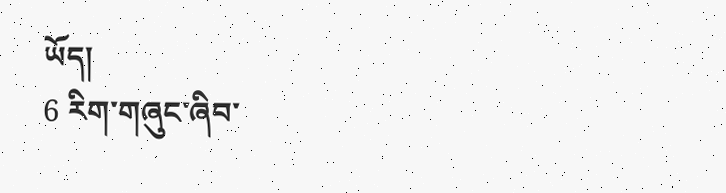ཡོད།
6 རིག་གཞུང་ཞིབ་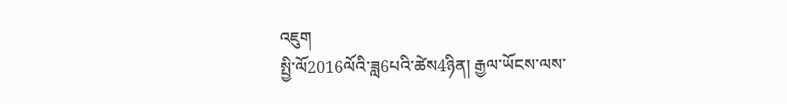འཇུག
སྤྱི་ལོ2016ལོའི་ཟླ6པའི་ཚེས4ཉིན། རྒྱལ་ཡོངས་ལས་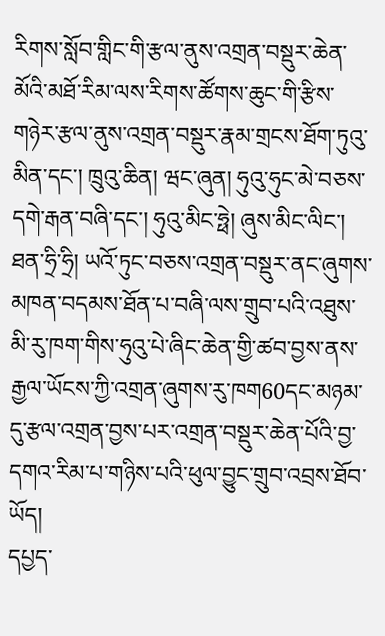རིགས་སློབ་གླིང་གི་རྩལ་ནུས་འགྲན་བསྡུར་ཆེན་མོའི་མཐོ་རིམ་ལས་རིགས་ཚོགས་ཆུང་གི་རྩིས་གཉེར་རྩལ་ནུས་འགྲན་བསྡུར་རྣམ་གྲངས་ཐོག་ཏུའུ་མིན་དང་། ཁྲུའུ་ཆིན། ཝང་ཞུན། ཧུའུ་ཧུང་མེ་བཅས་དགེ་རྒན་བཞི་དང་། ཧུའུ་མིང་ཧྥེ། ཞུས་མིང་ལིང་། ཐན་ཧྲི་ཧྲི། ཡའོ་ཏུང་བཅས་འགྲན་བསྡུར་ནང་ཞུགས་མཁན་བདམས་ཐོན་པ་བཞི་ལས་གྲུབ་པའི་འཐུས་མི་རུ་ཁག་གིས་ཧུའུ་པེ་ཞིང་ཆེན་གྱི་ཚབ་བྱས་ནས་རྒྱལ་ཡོངས་ཀྱི་འགྲན་ཞུགས་རུ་ཁག60དང་མཉམ་དུ་རྩལ་འགྲན་བྱས་པར་འགྲན་བསྡུར་ཆེན་པོའི་བྱ་དགའ་རིམ་པ་གཉིས་པའི་ཕུལ་བྱུང་གྲུབ་འབྲས་ཐོབ་ཡོད།
དཔྱད་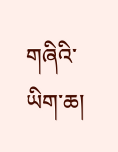གཞིའི་ཡིག་ཆ།